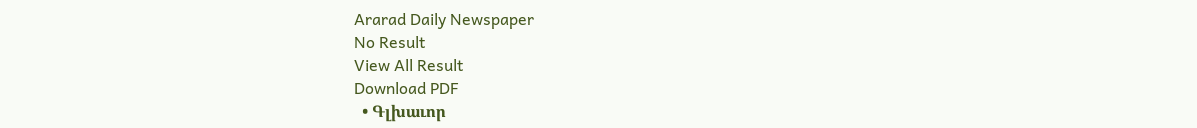Ararad Daily Newspaper
No Result
View All Result
Download PDF
  • Գլխաւոր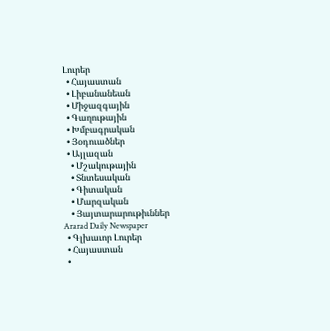Լուրեր
  • Հայաստան
  • Լիբանանեան
  • Միջազգային
  • Գաղութային
  • Խմբագրական
  • Յօդուածներ
  • Այլազան
    • Մշակութային
    • Տնտեսական
    • Գիտական
    • Մարզական
    • Յայտարարութիւններ
Ararad Daily Newspaper
  • Գլխաւոր Լուրեր
  • Հայաստան
  •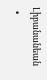Լիբանանեան
  •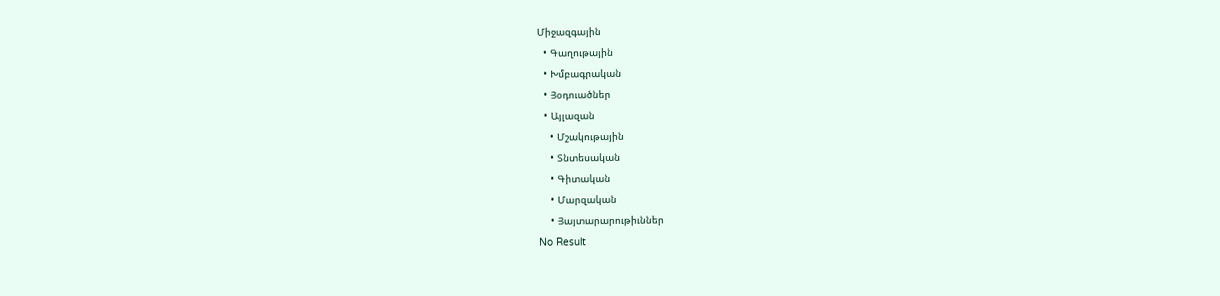Միջազգային
  • Գաղութային
  • Խմբագրական
  • Յօդուածներ
  • Այլազան
    • Մշակութային
    • Տնտեսական
    • Գիտական
    • Մարզական
    • Յայտարարութիւններ
No Result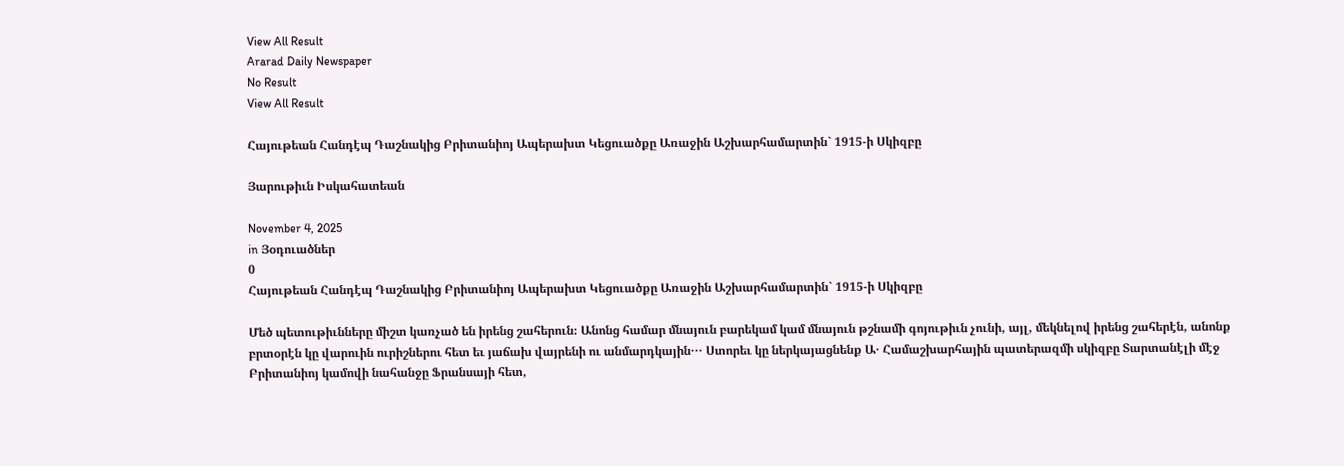View All Result
Ararad Daily Newspaper
No Result
View All Result

Հայութեան Հանդէպ Դաշնակից Բրիտանիոյ Ապերախտ Կեցուածքը Առաջին Աշխարհամարտին` 1915-ի Սկիզբը

Յարութիւն Իսկահատեան

November 4, 2025
in Յօդուածներ
0
Հայութեան Հանդէպ Դաշնակից Բրիտանիոյ Ապերախտ Կեցուածքը Առաջին Աշխարհամարտին` 1915-ի Սկիզբը

Մեծ պետութիւնները միշտ կառչած են իրենց շահերուն։ Անոնց համար մնայուն բարեկամ կամ մնայուն թշնամի գոյութիւն չունի, այլ, մեկնելով իրենց շահերէն, անոնք բրտօրէն կը վարուին ուրիշներու հետ եւ յաճախ վայրենի ու անմարդկային․․․ Ստորեւ կը ներկայացնենք Ա․ Համաշխարհային պատերազմի սկիզբը Տարտանէլի մէջ Բրիտանիոյ կամովի նահանջը Ֆրանսայի հետ,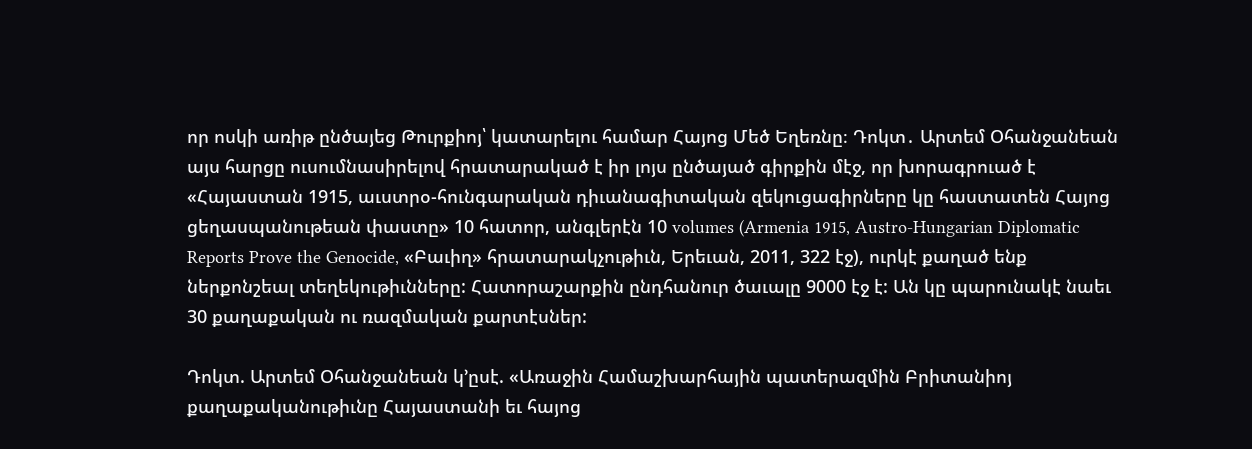որ ոսկի առիթ ընծայեց Թուրքիոյ՝ կատարելու համար Հայոց Մեծ Եղեռնը։ Դոկտ․ Արտեմ Օհանջանեան այս հարցը ուսումնասիրելով հրատարակած է իր լոյս ընծայած գիրքին մէջ, որ խորագրուած է «Հայաստան 1915, աւստրօ-հունգարական դիւանագիտական զեկուցագիրները կը հաստատեն Հայոց ցեղասպանութեան փաստը» 10 հատոր, անգլերէն 10 volumes (Armenia 1915, Austro-Hungarian Diplomatic Reports Prove the Genocide, «Բաւիղ» հրատարակչութիւն, Երեւան, 2011, 322 էջ), ուրկէ քաղած ենք ներքոնշեալ տեղեկութիւնները: Հատորաշարքին ընդհանուր ծաւալը 9000 էջ է: Ան կը պարունակէ նաեւ 30 քաղաքական ու ռազմական քարտէսներ:

Դոկտ. Արտեմ Օհանջանեան կ’ըսէ. «Առաջին Համաշխարհային պատերազմին Բրիտանիոյ քաղաքականութիւնը Հայաստանի եւ հայոց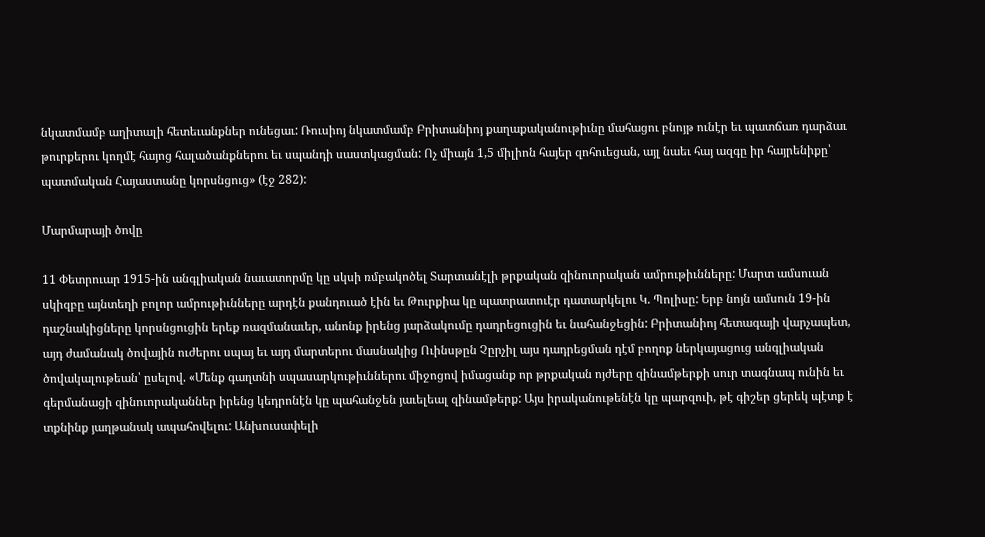նկատմամբ աղիտալի հետեւանքներ ունեցաւ: Ռուսիոյ նկատմամբ Բրիտանիոյ քաղաքականութիւնը մահացու բնոյթ ունէր եւ պատճառ դարձաւ թուրքերու կողմէ հայոց հալածանքներու եւ սպանդի սաստկացման: Ոչ միայն 1,5 միլիոն հայեր զոհուեցան, այլ նաեւ հայ ազգը իր հայրենիքը՝ պատմական Հայաստանը կորսնցուց» (էջ 282):

Մարմարայի ծովը

11 Փետրուար 1915-ին անգլիական նաւատորմը կը սկսի ռմբակոծել Տարտանէլի թրքական զինուորական ամրութիւնները: Մարտ ամսուան սկիզբը այնտեղի բոլոր ամրութիւնները արդէն քանդուած էին եւ Թուրքիա կը պատրատուէր դատարկելու Կ. Պոլիսը: Երբ նոյն ամսուն 19-ին դաշնակիցները կորսնցուցին երեք ռազմանաւեր, անոնք իրենց յարձակումը դադրեցուցին եւ նահանջեցին: Բրիտանիոյ հետագայի վարչապետ, այդ ժամանակ ծովային ուժերու սպայ եւ այդ մարտերու մասնակից Ուինսթըն Չըրչիլ այս դադրեցման դէմ բողոք ներկայացուց անգլիական ծովակալութեան՝ ըսելով. «Մենք գաղտնի սպասարկութիւններու միջոցով իմացանք որ թրքական ոյժերը զինամթերքի սուր տագնապ ունին եւ գերմանացի զինուորականներ իրենց կեդրոնէն կը պահանջեն յաւելեալ զինամթերք: Այս իրականութենէն կը պարզուի, թէ գիշեր ցերեկ պէտք է տքնինք յաղթանակ ապահովելու: Անխուսափելի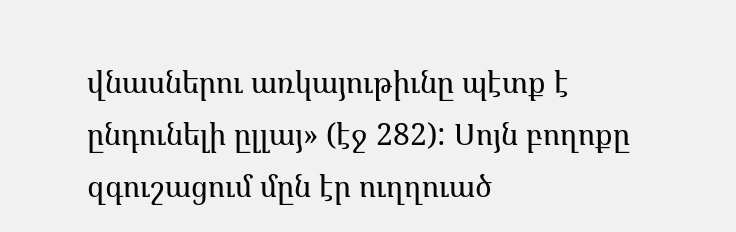վնասներու առկայութիւնը պէտք է ընդունելի ըլլայ» (էջ 282): Սոյն բողոքը զգուշացում մըն էր ուղղուած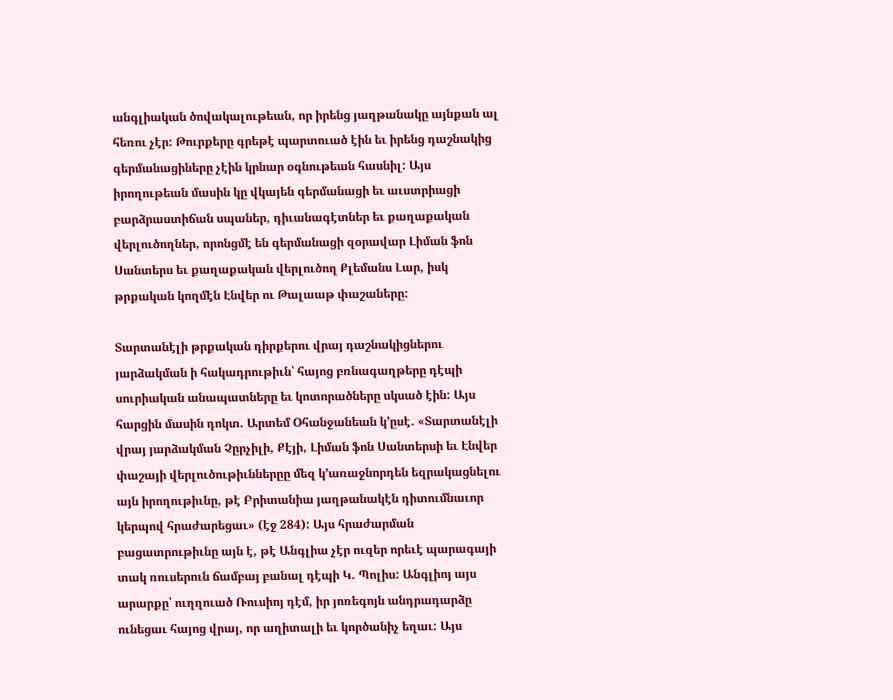անգլիական ծովակալութեան, որ իրենց յաղթանակը այնքան ալ հեռու չէր: Թուրքերը գրեթէ պարտուած էին եւ իրենց դաշնակից գերմանացիները չէին կրնար օգնութեան հասնիլ: Այս իրողութեան մասին կը վկայեն գերմանացի եւ աւստրիացի բարձրաստիճան սպաներ, դիւանագէտներ եւ քաղաքական վերլուծողներ, որոնցմէ են գերմանացի զօրավար Լիման ֆոն Սանտերս եւ քաղաքական վերլուծող Քլեմանս Լար, իսկ թրքական կողմէն Էնվեր ու Թալաաթ փաշաները:

Տարտանէլի թրքական դիրքերու վրայ դաշնակիցներու յարձակման ի հակադրութիւն՝ հայոց բռնագաղթերը դէպի սուրիական անապատները եւ կոտորածները սկսած էին: Այս հարցին մասին դոկտ. Արտեմ Օհանջանեան կ’ըսէ. «Տարտանէլի վրայ յարձակման Չըրչիլի, Քէյի, Լիման ֆոն Սանտերսի եւ Էնվեր փաշայի վերլուծութիւններըը մեզ կ’առաջնորդեն եզրակացնելու այն իրողութիւնը, թէ Բրիտանիա յաղթանակէն դիտումնաւոր կերպով հրաժարեցաւ» (էջ 284): Այս հրաժարման բացատրութիւնը այն է, թէ Անգլիա չէր ուզեր որեւէ պարագայի տակ ռուսերուն ճամբայ բանալ դէպի Կ. Պոլիս: Անգլիոյ այս արարքը՝ ուղղուած Ռուսիոյ դէմ, իր յոռեգոյն անդրադարձը ունեցաւ հայոց վրայ, որ աղիտալի եւ կործանիչ եղաւ: Այս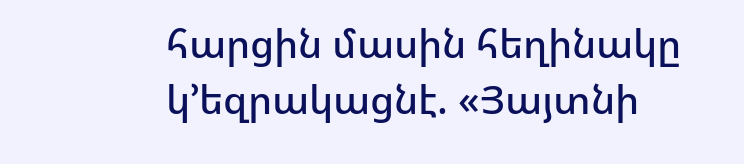հարցին մասին հեղինակը կ’եզրակացնէ. «Յայտնի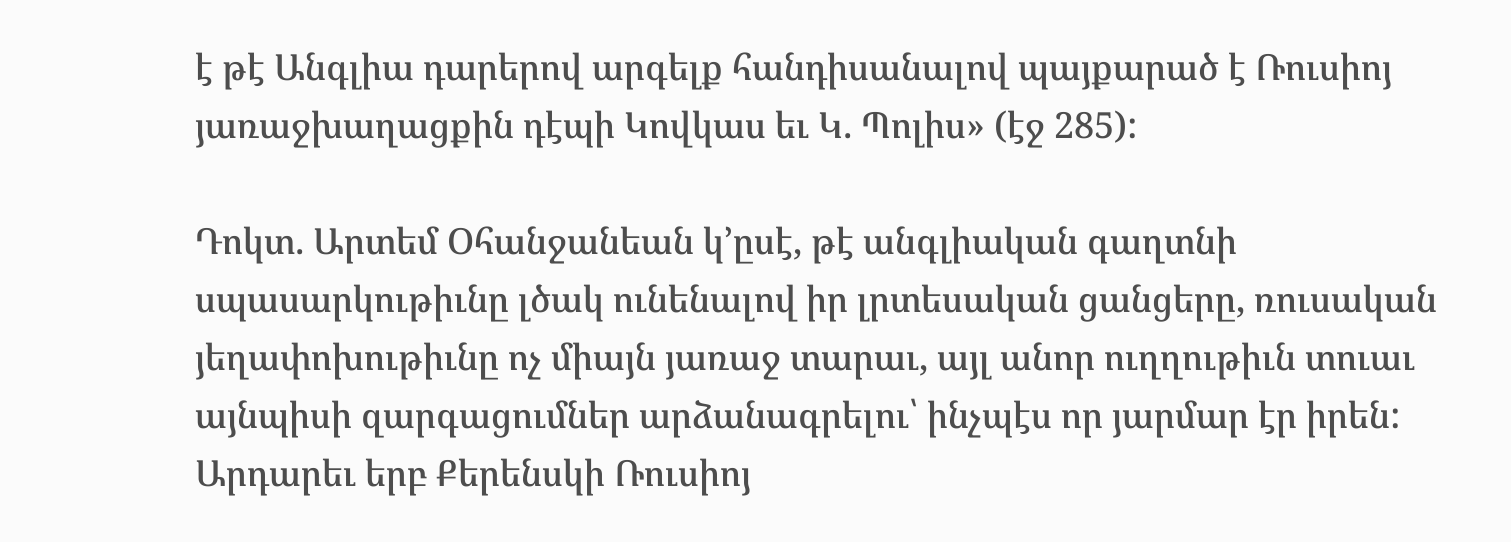է թէ Անգլիա դարերով արգելք հանդիսանալով պայքարած է Ռուսիոյ յառաջխաղացքին դէպի Կովկաս եւ Կ. Պոլիս» (էջ 285):

Դոկտ. Արտեմ Օհանջանեան կ’ըսէ, թէ անգլիական գաղտնի սպասարկութիւնը լծակ ունենալով իր լրտեսական ցանցերը, ռուսական յեղափոխութիւնը ոչ միայն յառաջ տարաւ, այլ անոր ուղղութիւն տուաւ այնպիսի զարգացումներ արձանագրելու՝ ինչպէս որ յարմար էր իրեն: Արդարեւ երբ Քերենսկի Ռուսիոյ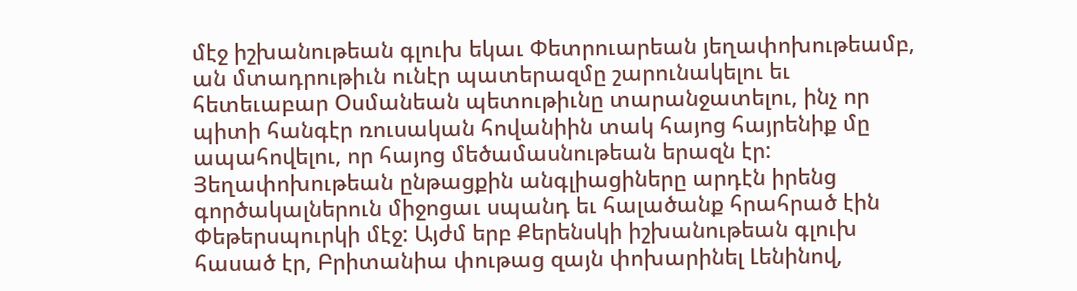մէջ իշխանութեան գլուխ եկաւ Փետրուարեան յեղափոխութեամբ, ան մտադրութիւն ունէր պատերազմը շարունակելու եւ հետեւաբար Օսմանեան պետութիւնը տարանջատելու, ինչ որ պիտի հանգէր ռուսական հովանիին տակ հայոց հայրենիք մը ապահովելու, որ հայոց մեծամասնութեան երազն էր: Յեղափոխութեան ընթացքին անգլիացիները արդէն իրենց գործակալներուն միջոցաւ սպանդ եւ հալածանք հրահրած էին Փեթերսպուրկի մէջ: Այժմ երբ Քերենսկի իշխանութեան գլուխ հասած էր, Բրիտանիա փութաց զայն փոխարինել Լենինով,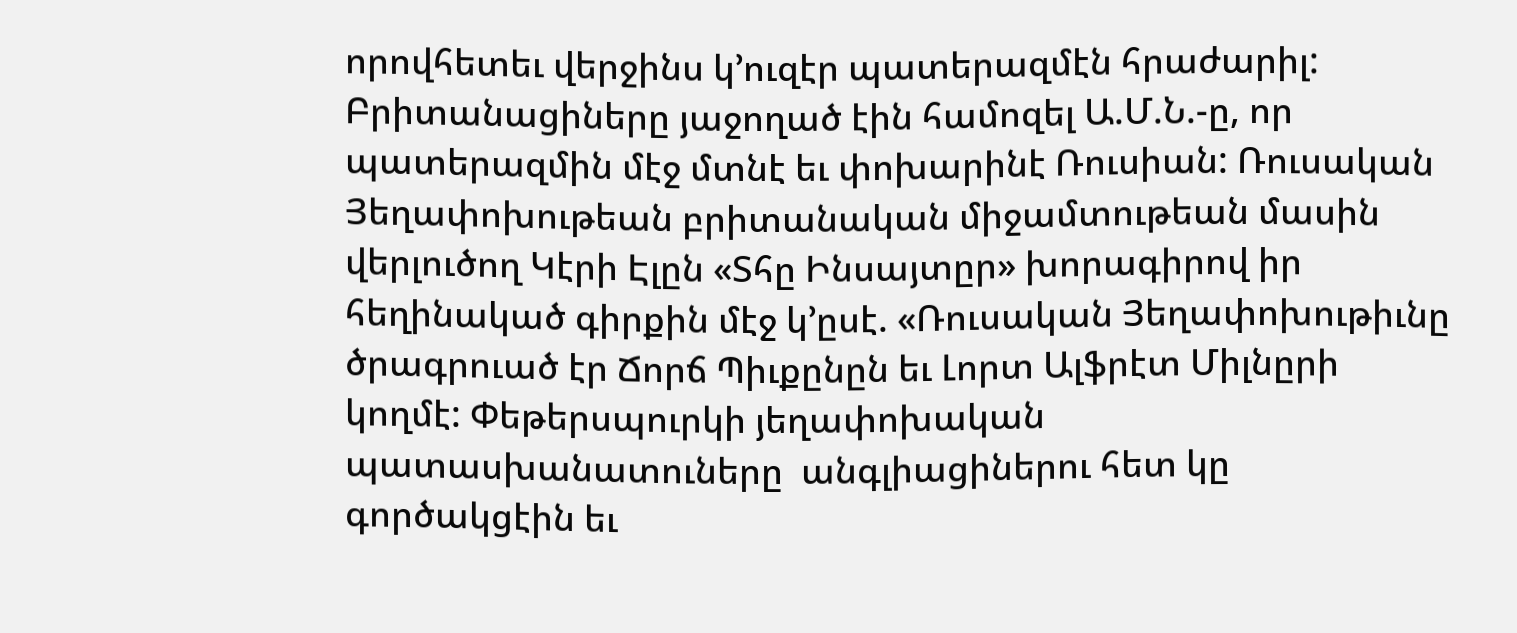որովհետեւ վերջինս կ’ուզէր պատերազմէն հրաժարիլ: Բրիտանացիները յաջողած էին համոզել Ա.Մ.Ն.-ը, որ պատերազմին մէջ մտնէ եւ փոխարինէ Ռուսիան: Ռուսական Յեղափոխութեան բրիտանական միջամտութեան մասին վերլուծող Կէրի Էլըն «Տհը Ինսայտըր» խորագիրով իր հեղինակած գիրքին մէջ կ’ըսէ. «Ռուսական Յեղափոխութիւնը ծրագրուած էր Ճորճ Պիւքընըն եւ Լորտ Ալֆրէտ Միլնըրի կողմէ: Փեթերսպուրկի յեղափոխական պատասխանատուները  անգլիացիներու հետ կը գործակցէին եւ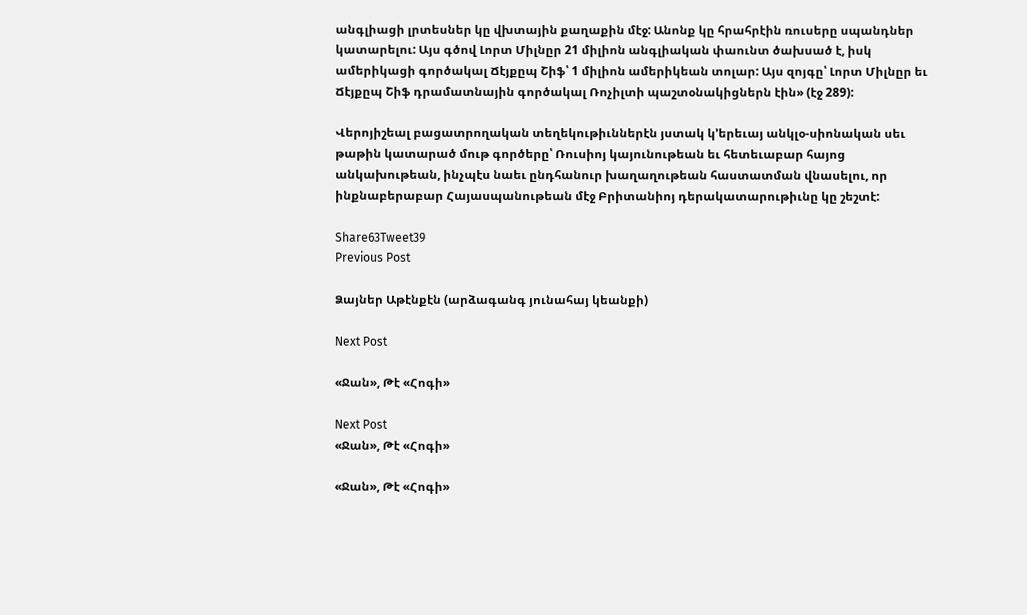անգլիացի լրտեսներ կը վխտային քաղաքին մէջ: Անոնք կը հրահրէին ռուսերը սպանդներ կատարելու: Այս գծով Լորտ Միլնըր 21 միլիոն անգլիական փաունտ ծախսած է, իսկ ամերիկացի գործակալ Ճէյքըպ Շիֆ՝ 1 միլիոն ամերիկեան տոլար: Այս զոյգը՝ Լորտ Միլնըր եւ Ճէյքըպ Շիֆ դրամատնային գործակալ Ռոչիլտի պաշտօնակիցներն էին» (էջ 289):

Վերոյիշեալ բացատրողական տեղեկութիւններէն յստակ կ’երեւայ անկլօ-սիոնական սեւ թաթին կատարած մութ գործերը՝ Ռուսիոյ կայունութեան եւ հետեւաբար հայոց անկախութեան, ինչպէս նաեւ ընդհանուր խաղաղութեան հաստատման վնասելու, որ ինքնաբերաբար Հայասպանութեան մէջ Բրիտանիոյ դերակատարութիւնը կը շեշտէ:

Share63Tweet39
Previous Post

Ձայներ Աթէնքէն (արձագանգ յունահայ կեանքի)

Next Post

«Ջան», Թէ «Հոգի»

Next Post
«Ջան», Թէ «Հոգի»

«Ջան», Թէ «Հոգի»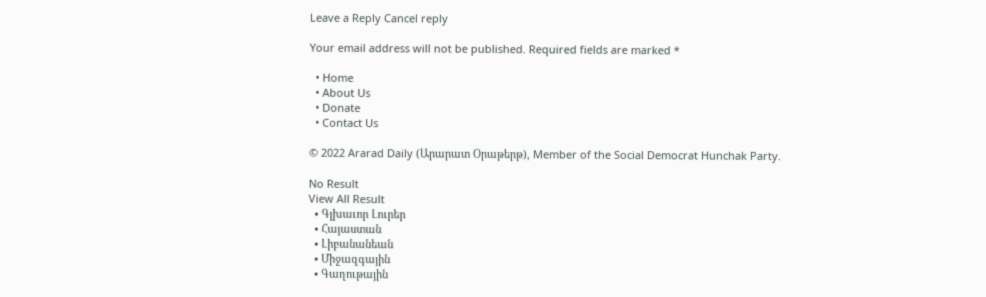Leave a Reply Cancel reply

Your email address will not be published. Required fields are marked *

  • Home
  • About Us
  • Donate
  • Contact Us

© 2022 Ararad Daily (Արարատ Օրաթերթ), Member of the Social Democrat Hunchak Party.

No Result
View All Result
  • Գլխաւոր Լուրեր
  • Հայաստան
  • Լիբանանեան
  • Միջազգային
  • Գաղութային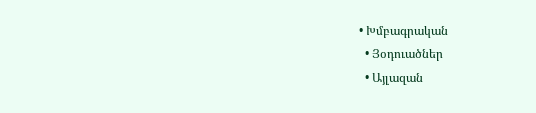• Խմբագրական
  • Յօդուածներ
  • Այլազան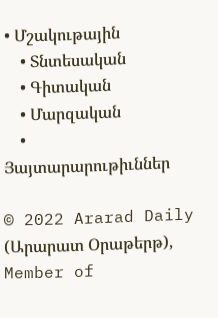• Մշակութային
    • Տնտեսական
    • Գիտական
    • Մարզական
    • Յայտարարութիւններ

© 2022 Ararad Daily (Արարատ Օրաթերթ), Member of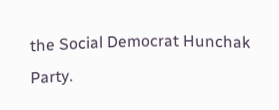the Social Democrat Hunchak Party.